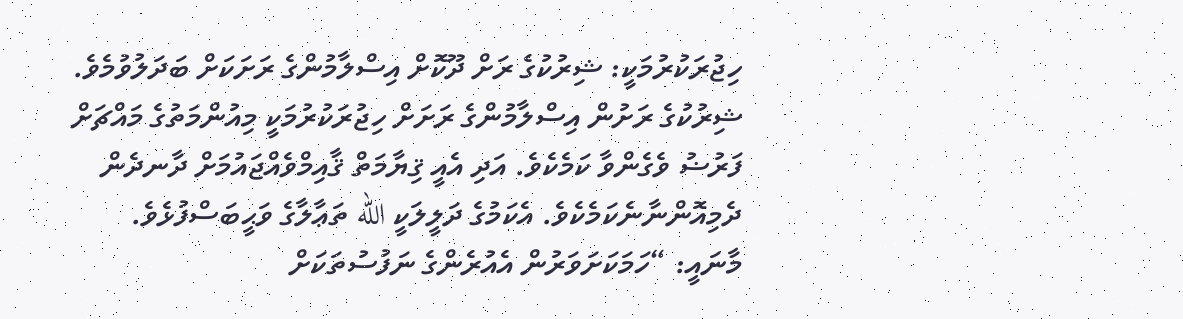ހިޖުރަކުރުމަކީ: ޝިރުކުގެ ރަށް ދޫކޮށް އިސްލާމުންގެ ރަށަކަށް ބަދަލުވުމެވެ.
ޝިރުކުގެ ރަށުން އިސްލާމުންގެ ރަށަށް ހިޖުރަކުރުމަކީ މިއުންމަތުގެ މައްޗަށް ފަރުޟު ވެގެންވާ ކަމެކެވެ. އަދި އެއީ ޤިޔާމަތް ޤާއިމްވެއްޖައުމަށް ދާނދެން ދެމިއޮންނާނެކަމެކެވެ. އެކަމުގެ ދަލީލަކީ الله ތަޢާލާގެ ވަޙީބަސްފުޅެވެ.
މާނައީ: “ހަމަކަށަވަރުން އެއުރެންގެ ނަފުސުތަކަށް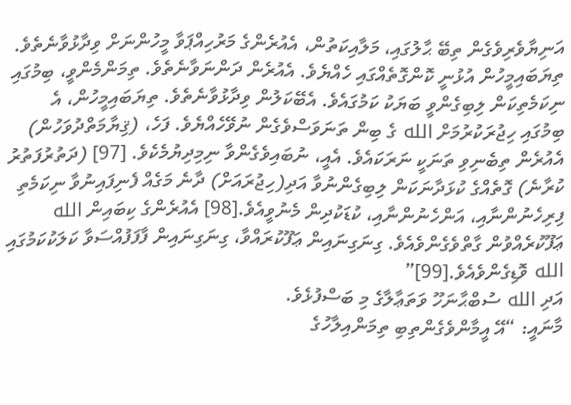އަނިޔާވެރިވެގެން ތިބޭ ޙާލުގައި، މަލާއިކަތުން، އެއުރެންގެ މަރުހިއްޕަވާ މީހުންނަށް ވިދާޅުވާނެތެވެ. ތިޔަބައިމީހުން އުޅުނީ ކޮންގޮތެއްގައި ހެއްޔެވެ. އެއުރެން ދަންނަވާނެތެވެ. ތިމަންމެންވީ، ބިމުގައި ނިކަމެތިކަން ލިބިގެންވީ ބަޔަކު ކަމުގައެވެ. އެބޭކަލުން ވިދާޅުވާނެތެވެ. ތިޔަބައިމީހުން، އެ ބިމުގައި ހިޖުރަކުރުމަށް الله ގެ ބިން ތަނަވަސްވެގެން ނުވޭހެއްޔެވެ. ފަހެ، (ޤިޔާމަތްދުވަހުން) އެއުރެން ތިބެނިވި ތަނަކީ ނަރަކައެވެ. އެއީ، ނުބައިވެގެންވާ ނިމިދިޔުމެކެވެ. [97] (ދަތުރުފަތުރު ކުރާނެ) ގޮތެއްގެ ކުޅަދާނަކަން ލިބިގެންނުވާ އަދި(ހިޖުރައަށް) ދާނެ މަގެއް ފެނިފައިނުވާ ނިކަމެތި ފިރިހެނުންނާއި، އަންހެނުންނާއި، ކުޑަކުދިން މެނުވީއެވެ.[98] އެއުރެންގެ ކިބައިން الله ޢަފޫކުރެއްވުން ގާތްވެގެންވެއެވެ. ގިނަގިނައިން ޢަފޫކުރައްވާ، ގިނަގިނައިން ފާފަފުއްސަވާ ކަލަކުކަމުގައި الله ވޮޑިގެންވެއެވެ.[99]”
އަދި الله ސުބްޙާނަހޫ ވަތަޢާލާގެ މި ބަސްފުޅެވެ.
މާނައީ: “އޭ އީމާންވެގެންތިބި ތިމަންއިލާހުގެ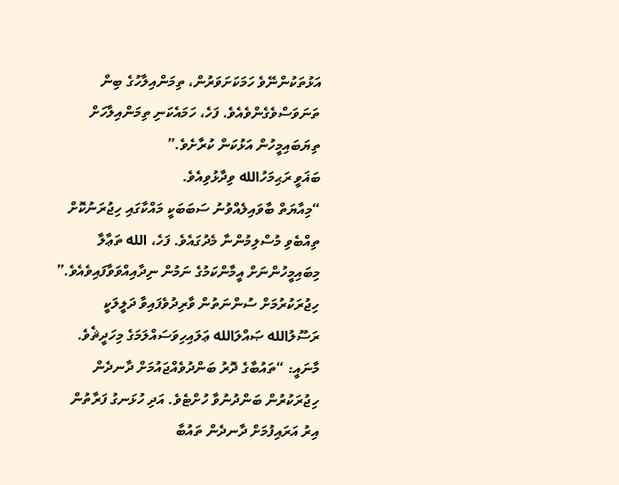އަޅުތަކުންނޭވެ ހަމަކަށަވަރުން، ތިމަންއިލާހުގެ ބިން ތަނަވަސްވެގެންވެއެވެ. ފަހެ، ހަމައެކަނި ތިމަންއިލާހަށް ތިޔަބައިމީހުން އަޅުކަން ކުރާށެވެ.”
ބަޣަވީ ރަޙިމަހުالله ވިދާޅުވިއެވެ.
“މިއާޔަތް ބާވައިލެއްވުނު ސަބަބަކީ މައްކާގައި ހިޖުރަނުކޮށް ތިއްބެވި މުސްލިމުންނާ މެދުގައެވެ. ފަހެ، الله ތަޢާލާ މިބައިމީހުންނަށް އީމާންކަމުގެ ނަމުން ނިދާއިއްވަވާފައިވެއެވެ.”
ހިޖުރަކުރުމަށް ސުންނަތުން ވާރިދުވެފައިވާ ދަލީލަކީ ރަސޫލުالله ޞައްލަالله ޢަލައިހިވަސައްލަމަގެ މިހަދީޘެވެ.
މާނައީ: “ތައުބާގެ ދޮރު ބަންދުވެއްޖައުމަށް ދާނދެން ހިޖުރަކުރުން ބަންދުނުވާ ހުށްޓެވެ. އަދި ހުޅަނގު ފަރާތުން އިރު އަރައިފުމަށް ދާނދެން ތައުބާ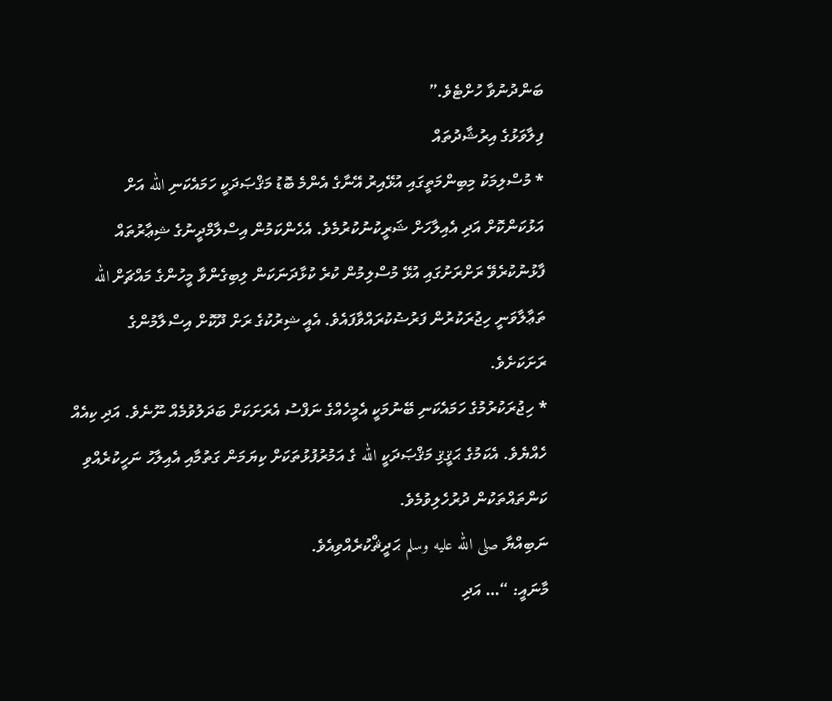ބަންދުނުވާ ހުށްޓެވެ.”
ފިލާވަޅުގެ އިރުޝާދުތައް
* މުސްލިމަކު މިބިންމަތީގައި އުޅޭއިރު އޭނާގެ އެންމެ ބޮޑު މަޤްޞަދަކީ ހަމައެކަނި الله އަށް އަޅުކަންކޮށް އަދި އެއިލާހަށް ޝަރީކުނުކުރުމެވެ. އެހެންކަމުން އިސްލާމްދީނުގެ ޝިޢާރުތައް ފާޅުނުކުރެވޭ ރަށްރަށުގައި އުޅޭ މުސްލިމުން ކުރެ ކުޅާދަނަކަން ލިބިގެންވާ މީހުންގެ މައްޗަށް الله ތަޢާލާވަނީ ހިޖުރަކުރުން ފަރުޟުކުރައްވާފައެވެ. އެއީ ޝިރުކުގެ ރަށް ދޫކޮށް އިސްލާމުންގެ ރަށަކަށެވެ.
* ހިޖުރަކުރުމުގެ ހަމައެކަނި ބޭނުމަކީ އެމީހެއްގެ ނަފްސު އެރަށަކަށް ބަދަލުވުމެއް ނޫނެވެ. އަދި ކިއެއް ހެއްޔެވެ. އެކަމުގެ ޙަޤީޤި މަޤްޞަދަކީ الله ގެ އަމުރުފުޅުތަކަށް ކިޔަމަން ގަތުމާއި އެއިލާހު ނަހީކުރެއްވި ކަންތައްތަކުން ދުރުހެލިވުމެވެ.
ނަބިއްޔާ صلى الله عليه وسلم ޙަދީޘްކުރެއްވިއެވެ.
މާނައީ: “… އަދި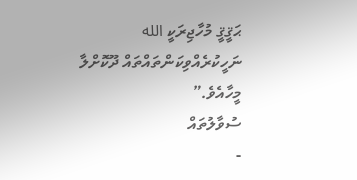ޙަޤީޤީ މުހާޖިރަކީ الله ނަހީކުރެއްވިކަންތައްތައް ދޫކޮށްލާ މީހާއެވެ.”
ސުވާލުތައް
-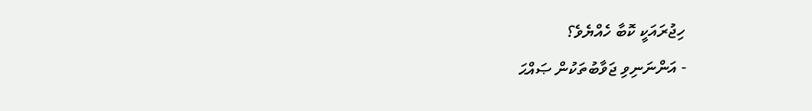ހިޖުރައަކީ ކޮބާ ހެއްޔެވެ؟
- އަންނަނިވި ޖަވާބުތަކުން ޞައްޙަ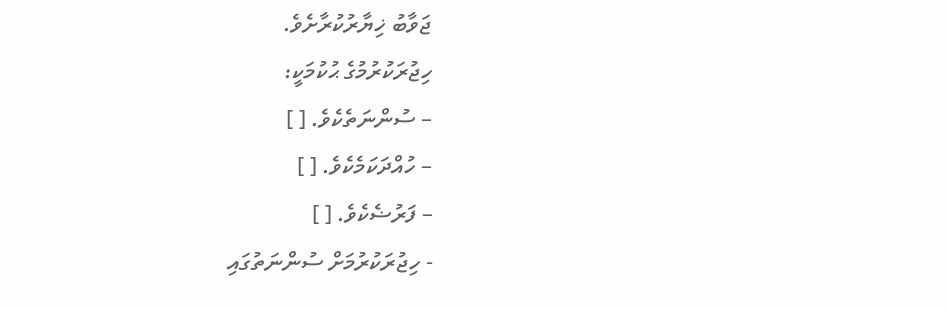ޖަވާބު ޚިޔާރުކުރާށެވެ.
ހިޖުރަކުރުމުގެ ޙުކުމަކީ:
– ސުންނަތެކެވެ. [ ]
– ހުއްދަކަމެކެވެ. [ ]
– ފަރުޟެކެވެ. [ ]
- ހިޖުރަކުރުމަށް ސުންނަތުގައި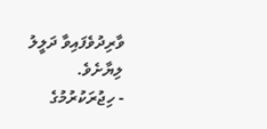ވާރިދުވެފައިވާ ދަލީލު ލިޔާށެވެ.
- ހިޖުރަކުރުމުގެ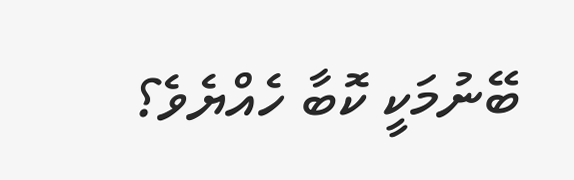ބޭނުމަކީ ކޮބާ ހެއްޔެވެ؟